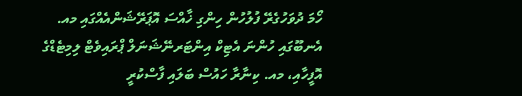ހޯމަ ދުވަހުގެރޭ ފުލުހުން ހިންގި ޚާއްސަ އޮޕަރޭޝަންއެއްގައި މއ. އެނބޫގައި ހުންނަ އެޓިކް އިންޓަރނޭޝަނަލް ޕްރައިވެޓް ލިމިޓެޑްގެ އޮފީހާއި، މއ. ކިނާރާ ހައުސް ބަލައި ފާސްކުރީ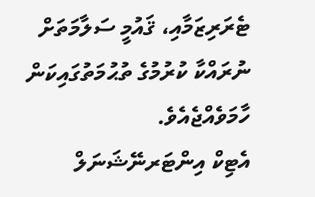ޓެރަރިޒަމާއި، ޤައުމީ ސަލާމަތަށް ނުރައްކާ ކުރުމުގެ ތުޙުމަތުގައިކަން ހާމަވެއްޖެއެވެ.
އެޓިކް އިންޓަރނޭޝަނަލް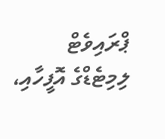ޕްރައިވެޓް ލިމިޓެޑްގެ އޮފީހާއި،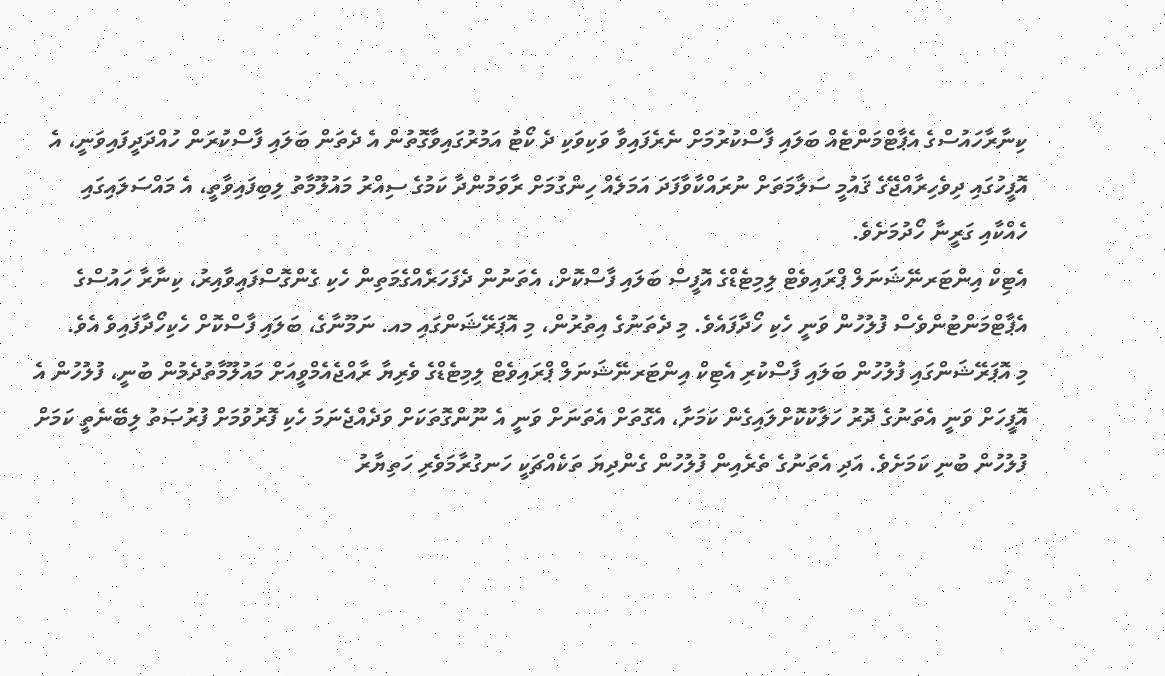ކިނާރާހައުސްގެ އެޕާޓްމަންޓެއް ބަލައި ފާސްކުރުމަށް ނެރެފައިވާ ވަކިވަކި ދެ ކޯޓު އަމުރުގައިވާގޮތުން އެ ދެތަން ބަލައި ފާސްކުރަން ހުއްދަދީފައިވަނީ، އެ އޮފީހުގައި ދިވެހިރާއްޖޭގެ ޤައުމީ ސަލާމަތަށް ނުރައްކާވާފަދަ އަމަލެއް ހިންގުމަށް ރާވަމުންދާ ކަމުގެ ސިއްރު މައުލޫމާތު ލިބިފައިވާތީ، އެ މައްސަލައިގައި ހެއްކާއި ގަރީނާ ހޯދުމަށެވެ.
އެޓިކް އިންޓަރނޭޝަނަލް ޕްރައިވެޓް ލިމިޓެޑްގެ އޮފީސް ބަލައި ފާސްކޮށް، އެތަނުން ދެފަހަރެއްގެމަތިން ހެކި ގެންގޮސްފައިވާއިރު، ކިނާރާ ހައުސްގެ އެޕާޓްމަންޓުންވެސް ފުލުހުން ވަނީ ހެކި ހޯދާފައެވެ. މި ދެތަނުގެ އިތުރުން، މި އޮޕަރޭޝަންގައި މއ. ނަމޫނާގެ، ބަލައި ފާސްކޮށް ހެކިހޯދާފައިވެ އެވެ.
މި އޮޕަރޭޝަންގައި ފުލުހުން ބަލައި ފާސްކުރި އެޓިކް އިންޓަރނޭޝަނަލް ޕްރައިވެޓް ލިމިޓެޑްގެ ވެރިޔާ ރާއްޖެއެމްވީއަށް މައުލޫމާތުދެމުން ބުނީ، ފުލުހުން އެ އޮފީހަށް ވަނީ އެތަނުގެ ދޮރު ހަލާކުކޮށްލައިގެން ކަމަށާ، އެގޮތަށް އެތަނަށް ވަނީ އެ ނޫންގޮތަކަށް ވަދެއްޖެނަމަ ހެކި ފޮރުވުމަށް ފުރުޞަތު ލިބޭނެތީ ކަމަށް ފުލުހުން ބުނި ކަމަށެވެ. އަދި އެތަނުގެ ތެރެއިން ފުލުހުން ގެންދިޔަ ތަކެއްޗަކީ ހަނގުރާމަވެރި ހަތިޔާރު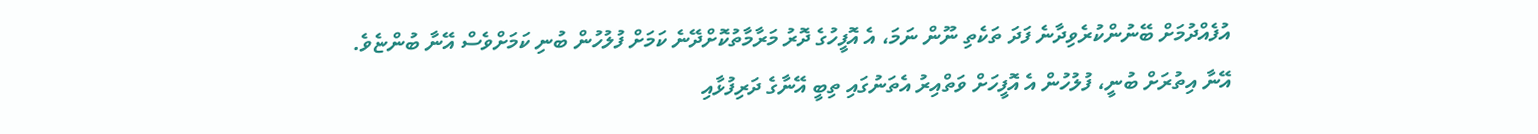އުފެއްދުމަށް ބޭނުންކުރެވިދާނެ ފަދަ ތަކެތި ނޫން ނަމަ، އެ އޮފީހުގެ ދޮރު މަރާމާތުކޮށްދޭނެ ކަމަށް ފުލުހުން ބުނި ކަމަށްވެސް އޭނާ ބުންޏެވެ.
އޭނާ އިތުރަށް ބުނީ، ފުލުހުން އެ އޮފީހަށް ވަތްއިރު އެތަނުގައި ތިބީ އޭނާގެ ދަރިފުޅާއި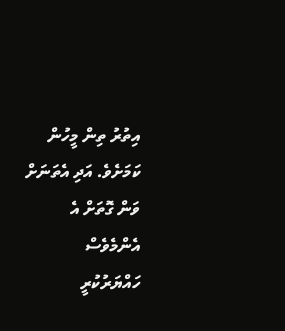އިތުރު ތިން މީހުން ކަމަށެވެ. އަދި އެތަނަށް ވަން ގޮތަށް އެ އެންމެވެސް ހައްޔަރުކުރީ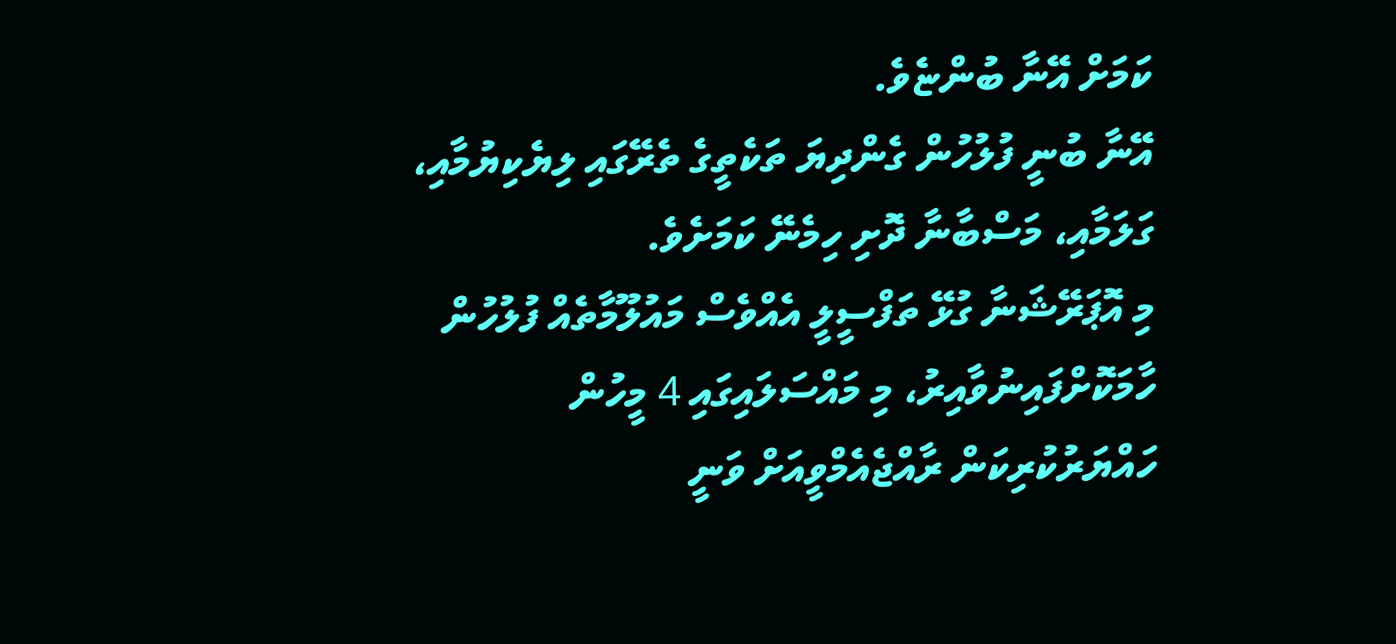ކަމަށް އޭނާ ބުންޏެވެ.
އޭނާ ބުނީ ފުލުހުން ގެންދިޔަ ތަކެތީގެ ތެރޭގައި ލިޔެކިޔުމާއި، ގަލަމާއި، މަސްބާނާ ދޮށި ހިމެނޭ ކަމަށެވެ.
މި އޮޕަރޭޝަނާ ގުޅޭ ތަފްސީލީ އެއްވެސް މައުލޫމާތެއް ފުލުހުން ހާމަކޮށްފައިނުވާއިރު، މި މައްސަލައިގައި 4 މީހުން ހައްޔަރުކުރިކަން ރާއްޖެއެމްވީއަށް ވަނީ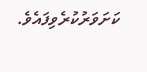ކަށަވަރުކުރެވިފައެވެ.